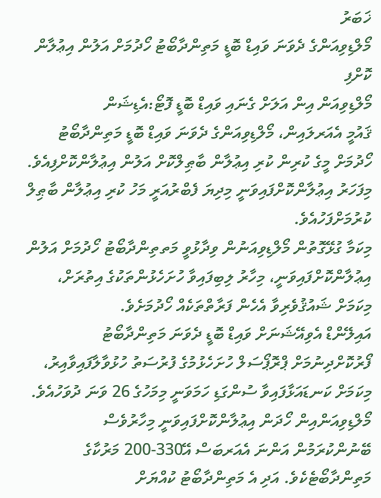ޚަބަރު
މޯލްޑިވިއަންގެ ދެވަނަ ވައިޑް ބޮޑީ މަތިންދާބޯޓު ހޯދުމަށް އަލުން އިޢުލާން ކޮށްފި
މޯލްޑިވިއަން އިން އަލަށް ގެނައި ވައިޑް ބޮޑީ ފޮޓޯ:އެޑިޝަން
ޤައުމީ އެއަރލައިން، މޯލްޑިވިއަންގެ ދެވަނަ ވައިޑް ބޮޑީ މަތިންދާބޯޓު ހޯދުމަށް މީގެ ކުރިން ކުރި އިޢުލާން ބާޠިލްކޮށް އަލުން އިޢުލާންކޮށްފިއެވެ. މިފަހަރު އިޢުލާންކޮށްފައިވަނީ މިދިޔަ ފެބްރުއަރީ މަހު ކުރި އިޢުލާން ބާޠިލް ކުރުމަށްފަހުއެވެ.
މިކަމާ ގުޅޭގޮތުން މޯލްޑިވިއަނުން ވިދާޅުވީ މަތތިންދާބޯޓު ހޯދުމަށް އަލުން އިޢުލާންކޮށްފައިވަނީ، މިހާރު ލިބިފައިވާ ހުށަހެޅުންތަކުގެ އިތުރަށް، މިކަމަށް ޝައުޤުވެރިވާ އެހެން ފަރާތްތަކެއް ހޯދުމަށެވެ.
އައިލޭންޑް އެވިއޭޝަނަށް ވައިޑް ބޮޑީ ދެވަނަ މަތިންދާބޯޓު ފޯރުކޮށްދިނުމަށް ޕްރޮޕޯސަލް ހުށަހެޅުމުގެ ފުރުސަތު ހުޅުވާލާފައިވާއިރު، މިކަމަށް ކަނޑައަޅާފައިވާ ސުންގަޑި ހަމަވަނީ މިމަހުގެ 26 ވަނަ ދުވަހުއެވެ. މޯލްޑިވިއަންއިން ހޯދަން އިޢުލާންކޮށްފައިވަނީ މިހާރުވެސް ބޭނުންކުރަމުން އަންނަ އެއަރބަސް އޭ330-200 މަރުކާގެ މަތިންދާބޯޓެކެވެ. އަދި އެ މަތިންދާބޯޓު ކުއްޔަށް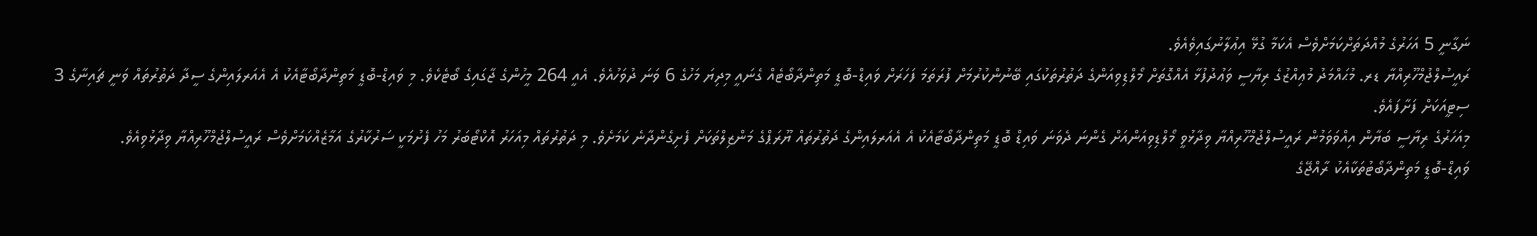ނަގާނީ 5 އަހަރުގެ މުއްދަތަށްކަމަށްވެސް އެކަމާ ގުޅޭ އިޢުލާނުގައިވެއެވެ.
ރައީސުލްޖުމްހޫރިއްޔާ ޑރ. މުޙައްމަދު މުޢިއްޒުގެ ރިޔާސީ ވަޢުދުފުޅާ އެއްގޮތަށް މޯލްޑިވިއަންގެ ދަތުރުތަކުގައި ބޭނުންކުރުމަށް ފުރަތަމަ ފަހަރަށް ވައިޑް-ބޮޑީ މަތިންދާބޯޓެއް ގެނައީ މިދިޔަ މަހުގެ 6 ވަނަ ދުވަހުއެވެ. އެއީ 264 މީހުންގެ ޖާގައިގެ ބޯޓެކެވެ. މި ވައިޑް-ބޮޑީ މަތިންދާބޯޓާއެކު އެ އެއަރލައިންގެ ސީދާ ދަތުރުތައް ވަނީ ޗައިނާގެ 3 ސިޓީއަކަށް ފަށާފައެވެ.
މިއަހަރުގެ ރިޔާސީ ބަޔާން އިއްވަވަމުން ރައީސުލްޖުމްހޫރިއްޔާ ވިދާޅުވީ މޯލްޑިވިއަންއަށް ގެންނަ ދެވަނަ ވައިޑް ބޮޑީ މަތިންދާބޯޓާއެކު އެ އެއަރލައިންގެ ދަތުރުތައް ޔޫރަޕްގެ މަންޒިލްތަކަށް ފެށިގެންދާނެ ކަމަށެވެ. މި ދަތުރުތައް މިއަހަރު އޮކްޓޯބަރު މަހު ފެށުމަކީ ސަރުކާރުގެ އަމާޒެއްކަމަށްވެސް ރައީސުލްޖުމްހޫރިއްޔާ ވިދާޅުވިއެވެ.
ވައިޑް-ބޮޑީ މަތިންދާބޯޓުތަކާއެކު ރާއްޖޭގެ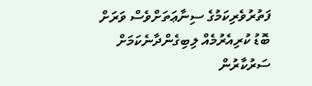ފަތުރުވެރިކަމުގެ ސިނާޢަތަށްވެސް ވަރަށް ބޮޑު ކުރިއެރުމެއް ލިބިގެންދާނެކަމަށް ސަރުކާރުން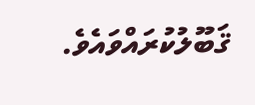ޤަބޫލުކުރައްވައެވެ.